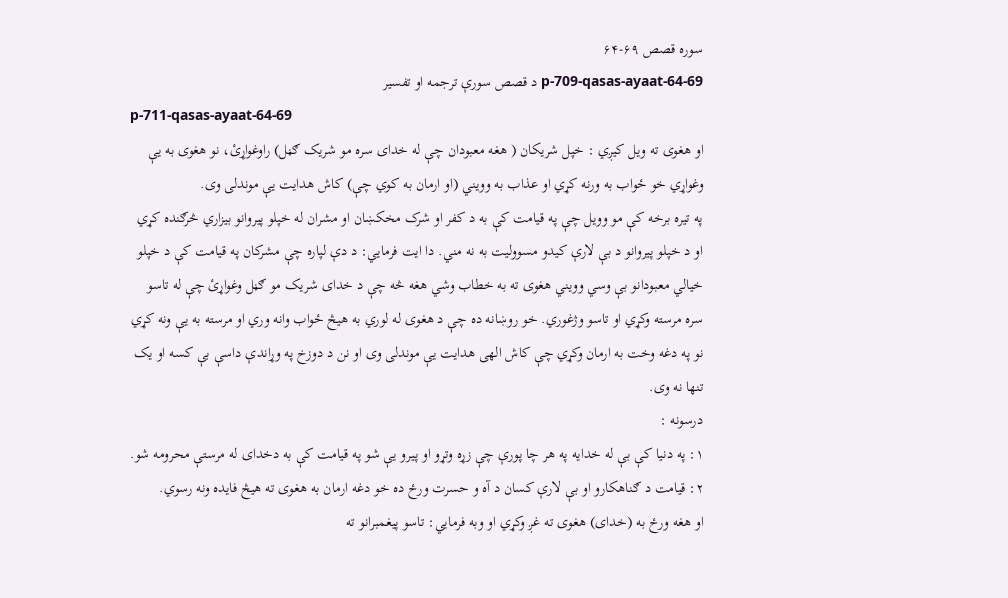سوره قصص ۶۹-۶۴
p-709-qasas-ayaat-64-69 د قصص سورې ترجمه او تفسیر
p-711-qasas-ayaat-64-69
او هغوی ته ویل کیږي : خپل شریکان ( هغه معبودان چې له خدای سره مو شریک ګڼل) راوغواړئ، نو هغوی به یې وغواړي خو ځواب به ورنه کړي او عذاب به وویني (او ارمان به کوي چې) کاش هدایت یې موندلی وی.
په تیره برخه کې مو وویل چې په قیامت کې به د کفر او شرک مخکښان او مشران له خپلو پیروانو بیزاري څرګنده کړي او د خپلو پیروانو د بې لارې کیدو مسوولیت به نه مني. دا ایت فرمایي: د دې لپاره چې مشرکان په قیامت کې د خپلو خیالي معبودانو بې وسي وویني هغوی ته به خطاب وشي هغه څه چې د خدای شریک مو ګڼل وغواړئ چې له تاسو سره مرسته وکړي او تاسو وژغوري. خو روښانه ده چې د هغوی له لوري به هیڅ ځواب وانه وري او مرسته به یې ونه کړي نو په دغه وخت به ارمان وکړي چې کاش الهی هدایت یې موندلی وی او نن د دوزخ په وړاندې داسې بې کسه او یک تنها نه وی.
درسونه :
۱: په دنیا کې بې له خدایه په هر چا پورې چې زړه وتړو او پیرو یې شو په قیامت کې به دخدای له مرستې محرومه شو.
۲: قیامت د ګناهکارو او بې لارې کسان د آه و حسرت ورځ ده خو دغه ارمان به هغوی ته هیڅ فایده ونه رسوي.
او هغه ورځ به (خدای) هغوی ته غږ وکړي او وبه فرمایي: تاسو پیغمبرانو ته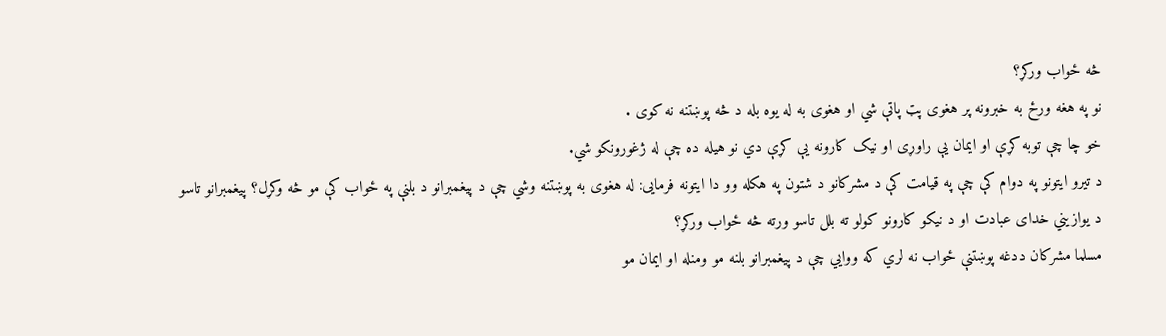څه ځواب ورکړ؟
نو په هغه ورځ به خبرونه پر هغوی پټ پاتې شي او هغوی به له یوه بله د څه پوښتنه نه کوی .
خو چا چې توبه کړې او ایمان یې راوړی او نیک کارونه یې کړې دي نو هیله ده چې له ژغورونکو شي.
د تیرو ایتونو په دوام کې چې په قیامت کې د مشرکانو د شتون په هکله وو دا ایتونه فرمایی: له هغوی به پوښتنه وشي چې د پيغمبرانو د بلنې په ځواب کې مو څه وکړل؟ پيغمبرانو تاسو د یوازیني خدای عبادت او د نیکو کارونو کولو ته بلل تاسو ورته څه ځواب ورکړ؟
مسلما مشرکان ددغه پوښتنې ځواب نه لري که ووایي چې د پیغمبرانو بلنه مو ومنله او ایمان مو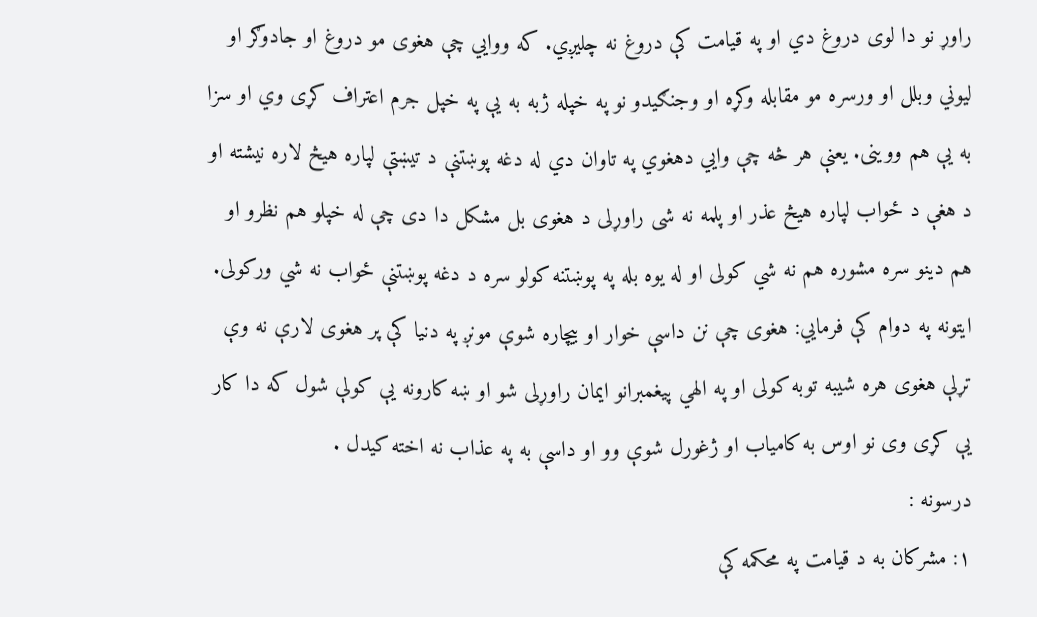راوړ نو دا لوی دروغ دي او په قیامت کې دروغ نه چلیږي. که ووایي چې هغوی مو دروغ او جادوګر او لیوني وبلل او ورسره مو مقابله وکړه او وجنګیدو نو په خپله ژبه به یې په خپل جرم اعتراف کړی وي او سزا به یې هم ووینی. یعنې هر څه چې وایي دهغوي په تاوان دي له دغه پوښتنې د تیښتې لپاره هیڅ لاره نیشته او د هغې د ځواب لپاره هیڅ عذر او پلمه نه شی راوړلی د هغوی بل مشکل دا دی چې له خپلو هم نظرو او هم دینو سره مشوره هم نه شي کولی او له یوه بله په پوښتنه کولو سره د دغه پوښتنې ځواب نه شي ورکولی.
ایتونه په دوام کې فرمایي: هغوی چې نن داسې خوار او بیچاره شوې مونږ په دنیا کې پر هغوی لارې نه وې تړلې هغوی هره شیبه توبه کولی او په الهي پیغمبرانو ایمان راوړلی شو او ښه کارونه یې کولې شول که دا کار یې کړی وی نو اوس به کامیاب او ژغورل شوې وو او داسې به په عذاب نه اخته کیدل .
درسونه :
۱: مشرکان به د قیامت په محکمه کې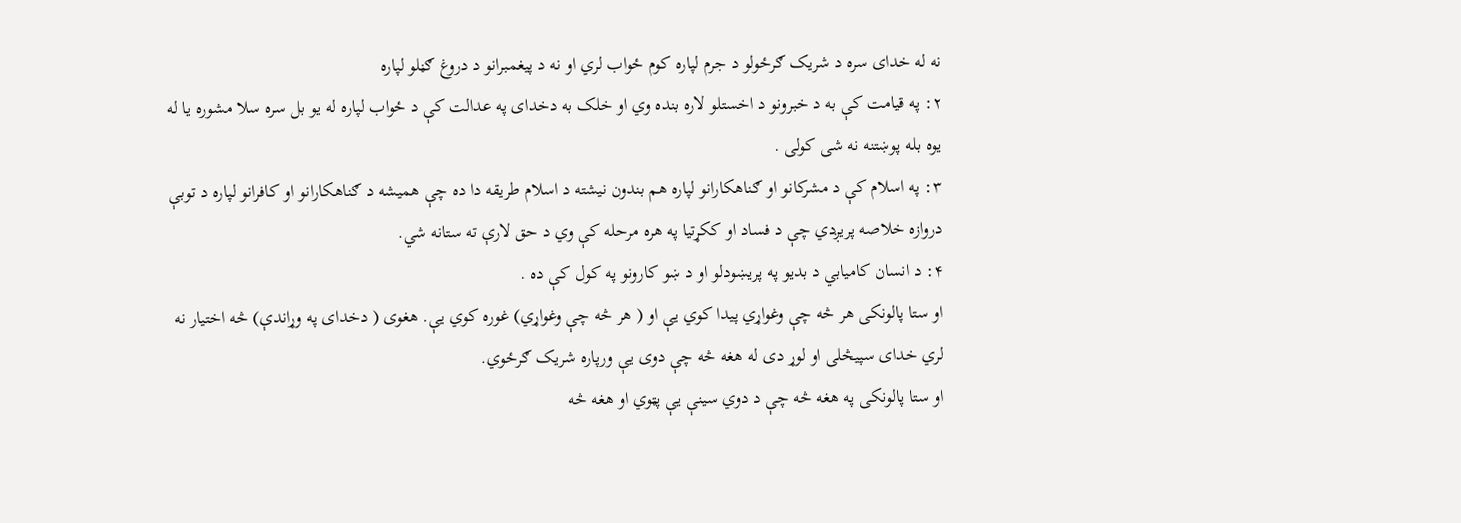نه له خدای سره د شریک ګرځولو د جرم لپاره کوم ځواب لري او نه د پیغمبرانو د دروغ ګڼلو لپاره
۲: په قیامت کې به د خبرونو د اخستلو لاره بنده وي او خلک به دخدای په عدالت کې د ځواب لپاره له یو بل سره سلا مشوره یا له یوه بله پوښتنه نه شی کولی .
۳: په اسلام کې د مشرکانو او ګناهکارانو لپاره هم بندون نیشته د اسلام طریقه دا ده چې همیشه د ګناهکارانو او کافرانو لپاره د توبې دروازه خلاصه پریږدي چې د فساد او ککړتیا په هره مرحله کې وي د حق لارې ته ستانه شي.
۴: د انسان کامیابي د بدیو په پریښودلو او د ښو کارونو په کول کې ده .
او ستا پالونکی هر څه چې وغواړي پيدا کوي یې او ( هر څه چې وغواړي) غوره کوي یې. هغوی ( دخدای په وړاندې) څه اختیار نه لري خدای سپیڅلی او لوړ دی له هغه څه چې دوی یې ورپاره شریک ګرځوي.
او ستا پالونکی په هغه څه چې د دوي سینې یې پټوي او هغه څه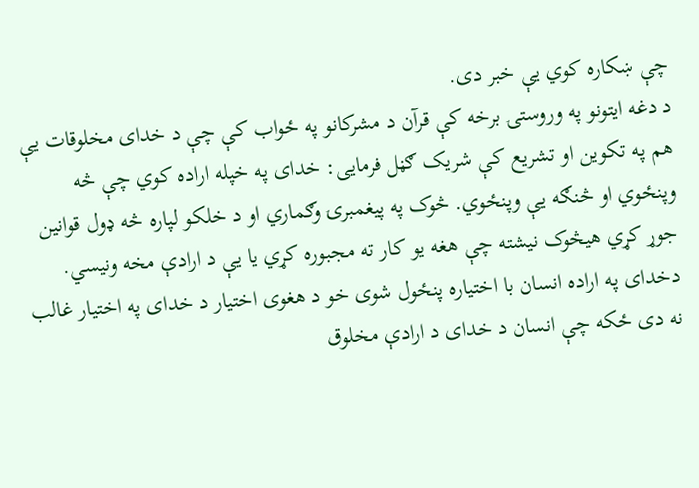چې ښکاره کوي یې خبر دی.
د دغه ایتونو په وروستۍ برخه کې قرآن د مشرکانو په ځواب کې چې د خدای مخلوقات یې هم په تکوین او تشریع کې شریک ګڼل فرمایی: خدای په خپله اراده کوي چې څه وپنځوي او څنګه یې وپنځوي. څوک په پيغمبرۍ وګماري او د خلکو لپاره څه ډول قوانین جوړ کړي هیڅوک نیشته چې هغه یو کار ته مجبوره کړي یا یې د ارادې مخه ونیسي.
دخدای په اراده انسان با اختیاره پنځول شوی خو د هغوی اختیار د خدای په اختیار غالب نه دی ځکه چې انسان د خدای د ارادې مخلوق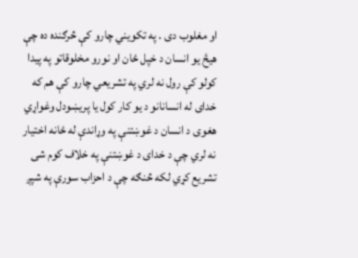او مغلوب دی . په تکویني چارو کې څرګنده ده چې هیڅ یو انسان د خپل ځان او نورو مخلوقاتو په پیدا کولو کې رول نه لري په تشریعي چارو کې هم که خدای له انسانانو د یو کار کول یا پریښودل وغواړي هغوی د انسان د غوښتنې په وړاندې له ځانه اختیار نه لري چې د خدای د غوښتنې په خلاف کوم شی تشریع کړي لکه څنګه چې د احزاب سورې په شپږ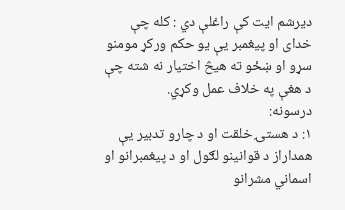دیرشم ایت کې راغلې دي : کله چې خدای او پيغمبر یې یو حکم ورکړ مومنو سړو او ښځو ته هیڅ اختیار نه شته چې د هغې په خلاف عمل وکړي.
درسونه:
۱: د هستۍ خلقت او د چارو تدبیر یې همداراز د قوانینو لګول او د پیغمبرانو او اسماني مشرانو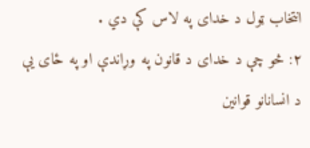انتخاب ټول د خدای په لاس کې دي .
۲: څو چې د خدای د قانون په وړاندې او په ځای یې د انسانانو قوانین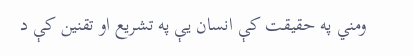ومني په حقیقت کې انسان یې په تشریع او تقنین کې د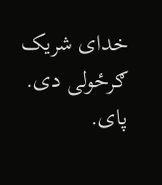خدای شریک ګرځولی دی.
پای.